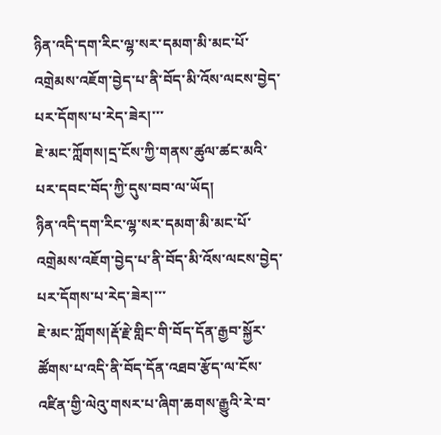ཉིན་འདི་དག་རིང་ལྷ་སར་དམག་མི་མང་པོ་འགྲེམས་འཇོག་བྱེད་པ་ནི་བོད་མི་འོས་ལངས་བྱེད་པར་དོགས་པ་རེད་ཟེར།་་་
ཇེ་མང་ཀློགས།དྲ་ངོས་ཀྱི་གནས་ཚུལ་ཚང་མའི་པར་དབང་བོད་ཀྱི་དུས་བབ་ལ་ཡོད།
ཉིན་འདི་དག་རིང་ལྷ་སར་དམག་མི་མང་པོ་འགྲེམས་འཇོག་བྱེད་པ་ནི་བོད་མི་འོས་ལངས་བྱེད་པར་དོགས་པ་རེད་ཟེར།་་་
ཇེ་མང་ཀློགས།རྡོ་རྗེ་གླིང་གི་བོད་དོན་རྒྱབ་སྐྱོར་ཚོགས་པ་འདི་ནི་བོད་དོན་འཐབ་རྩོད་ལ་ངོས་འཛིན་གྱི་ལེའུ་གསར་པ་ཞིག་ཆགས་རྒྱུའི་རེ་བ་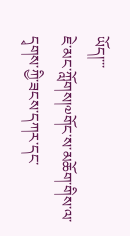ཡོད།་་་
ཇེ་མང་ཀློགས།༧གོང་ས་མཆོག་གིས་ལ་དྭགས་ཀྱི་ཟངས་དཀར་དང་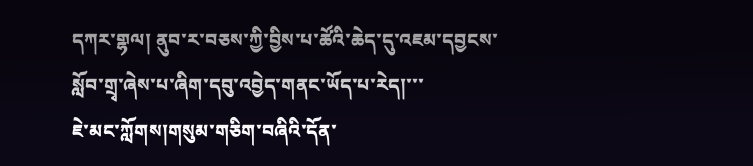དཀར་གྷལ། ནུབ་ར་བཅས་ཀྱི་བྱིས་པ་ཚོའི་ཆེད་དུ་འཇམ་དབྱངས་སློབ་གྲྭ་ཞེས་པ་ཞིག་དབུ་འབྱེད་གནང་ཡོད་པ་རེད།་་་
ཇེ་མང་ཀློགས།གསུམ་གཅིག་བཞིའི་དོན་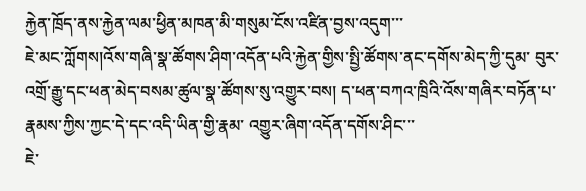རྐྱེན་ཁྲོད་ནས་རྐྱེན་ལམ་ཕྱིན་མཁན་མི་གསུམ་ངོས་འཛིན་བྱས་འདུག་་་
ཇེ་མང་ཀློགས།འོས་གཞི་སྣ་ཚོགས་ཤིག་འདོན་པའི་རྐྱེན་གྱིས་སྤྱི་ཚོགས་ནང་དགོས་མེད་ཀྱི་དུམ་ བུར་འགྲོ་རྒྱུ་དང་ཕན་མེད་བསམ་ཚུལ་སྣ་ཚོགས་སུ་འགྱུར་བས། ད་ཕན་བཀའ་ཁྲིའི་འོས་གཞིར་བཏོན་པ་རྣམས་ཀྱིས་ཀྱང་དེ་དང་འདི་ཡིན་གྱི་རྣམ་ འགྱུར་ཞིག་འདོན་དགོས་ཤིང་་་
ཇེ་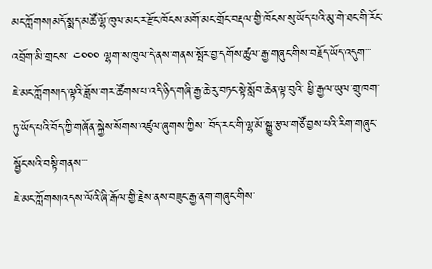མང་ཀློགས།མདོ་སྨད་མཚོ་ལྷོ་ཁུལ་མང་ར་རྫོང་ཁོངས་མགོ་མང་གྲོང་བརྡལ་གྱི་ཁོངས་སུ་ཡོད་པའི་མུ་གེ་ཐང་གི་རོང་འབྲོག་མི་གྲངས་ ༤༠༠༠ ལྷག་ས་ཁུལ་དེ་ནས་གནས་སྤོར་བྱ་དགོས་ཚུལ་རྒྱ་གཞུང་གིས་བརྗོད་ཡོད་འདུག་་་
ཇེ་མང་ཀློགས།ད་ལྟའི་ཟློས་གར་ཚོགས་པ་འདི་ཉིད་གཞི་རྒྱ་ཆེ་རུ་བཏང་སྟེ་སློབ་ཆེན་ལྟ་བུའི་ ཕྱི་རྒྱལ་ཡུལ་གྲུ་ཁག་ཏུ་ཡོད་པའི་བོད་ཀྱི་གཞོན་སྐྱེས་སོགས་འཛུལ་ཞུགས་ཀྱིས་ བོད་རང་གི་ལྷ་མོ་སྒྱུ་རྩལ་གཙོ་བྱས་པའི་རིག་གཞུང་སྦྱོང་སའི་བསྟི་གནས་་་
ཇེ་མང་ཀློགས།འདས་ལོའི་ཞི་རྒོལ་གྱི་རྗེས་ནས་བཟུང་རྒྱ་ནག་གཞུང་གིས་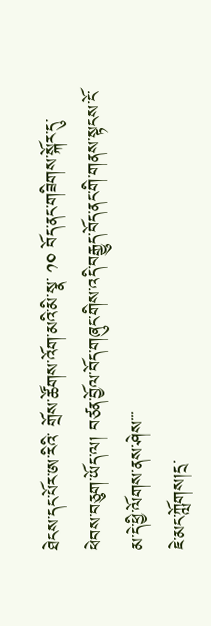ཐེངས་དང་པོར་ཨ་རིའི་ གྲོས་ཚོགས་འོག་མའི་མི་སྣ་ ༡༠ བོད་ནང་གཟིགས་སྐོར་དུ་ཕེབས་བཅུག་ཡོད་ལ། བཙན་བྱོལ་བོད་གཞུང་གིས་འདི་བརྒྱུད་བོད་ནང་གི་གནས་སྟངས་ངོ་མ་དེ་ཕྱི་ལོགས་ནས་ཤེས་་་
ཇེ་མང་ཀློགས།དྲ་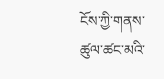ངོས་ཀྱི་གནས་ཚུལ་ཚང་མའི་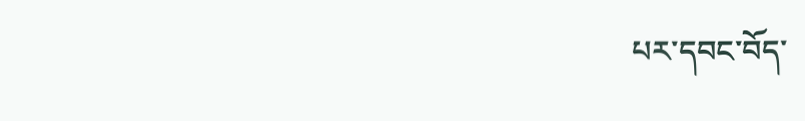པར་དབང་བོད་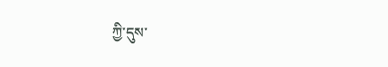ཀྱི་དུས་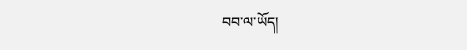བབ་ལ་ཡོད།